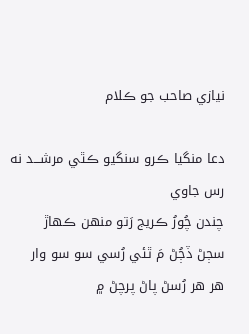نيازي صاحب جو ڪلام

دعا منگيا ڪرو سنگيو ڪٿي مرشـــد نه رس جاوي
چندن چُورُ ڪريج رَتو منهن ڪهاڙ
سڄڻ ڏڄُڻ مَ ٿئي رُسي سو سو وار
هر هر رُسڻ پاڻ پرچڻ ۾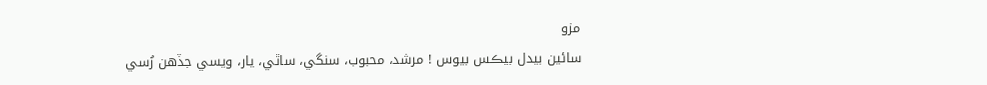مزو
سائين بيدل بيڪس بيوس ! مرشد، محبوب، سنگي، ساٿي، يار، ويسي جڏهن رُسي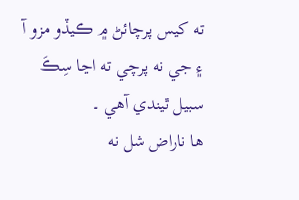ته کيس پرچائڻ ۾ ڪيڏو مزو آ ۽ جي نه پرچي ته اڃا سِڪَ سبيل ٿيندي آهي ۔
ها ناراض شل نه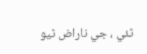ٿئي ، جي ناراض ٿيو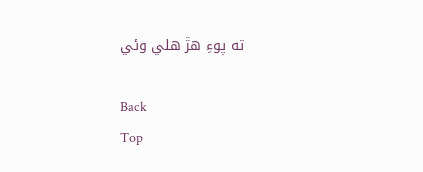ته پوءِ هڙ هلي وئي

Back
Top